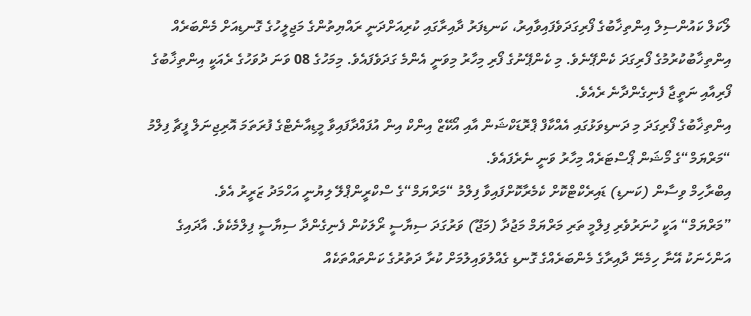ލޯކަލް ކައުންސިލް އިންތިޚާބުގެ ފޯރިގަދަވެފައިވާއިރު، ކަނޑިފަރު ދާއިރާގައި ކުރިއަށްދަނީ ރައްޔިތުންގެ މަޖިލީހުގެ ގޮނޑިއަށް މެންބަރެއް އިންތިޚާބުކުރުމުގެ ފޯރިގަދަ ކެންޕޭނެވެ. މި ކެންޕޭނުގެ ފޯރި މިހާރު މިވަނީ އެންމެ ގަދަވެފައެވެ. މިމަހުގެ 08 ވަނަ ދުވަހުގެ ރެއަކީ އިންތިޚާބުގެ ފޯރިއާއި ނަތީޖާ ފެނިގެންދާނެ ރެއެވެ.
އިންތިޚާބުގެ ފޯރިގަދަ މި ދަނޑިވަޅުގައި އެއްކާފް ޕްރޮޑަކްޝަން އާއި އޯކޭޒް އިންކް އިން އުފައްދާފައިވާ މީޑިއާނެޓްގެ ފުރަތަމަ އޮރިޖިނަލް ފީޗާ ފިލްމު “މަރްޔަމް“ގެ މޯޝަން ޕޯސްޓަރެއް މިހާރު ވަނީ ނެރެފައެވެ.
އިބްރާހިމް ވިސާން (ކަނޑި) ޑައިރެކްޓްކޮށް ކެމެރާކޮށްފައިވާ ފިލްމު “މަރްޔަމް“ގެ ސްކްރީންޕްލޭ ލިޔުނީ އަހްމަދު ޒަރީރު އެވެ.
”މަރްޔަމް“ އަކީ ހުނަރުވެރި ފިލްމީ ތަރި މަރްޔަމް މަޖުދާ (މަޖޫ) ވަރުގަދަ ސިޔާސީ ރޯލަކުން ފެނިގެންދާ ސިޔާސީ ފިލްމެކެވެ. އާދައިގެ އަންހެނަކު އޭނާ ހިމެނޭ ދާއިރާގެ މެންބަރެއްގެ ގޮނޑި ގެއްލުވައިލުމަށް ކުރާ ދަތުރުގެ ކަންތައްތަކެއް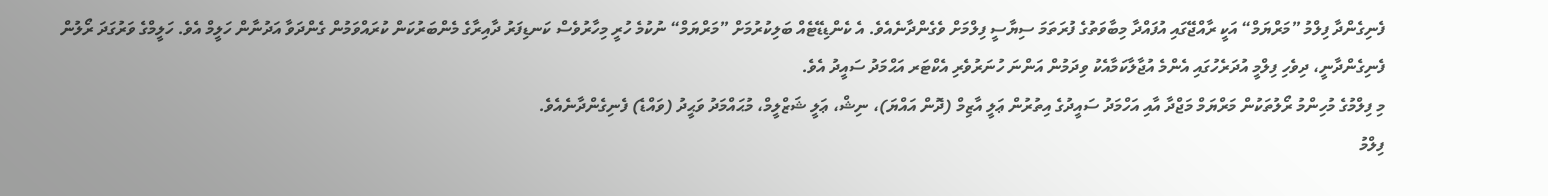ފެނިގެންދާ ފިލްމު ”މަރްޔަމް“ އަކީ ރާއްޖޭގައި އުފައްދާ މިބާވަތުގެ ފުރަތަމަ ސިޔާސީ ފިލްމަށް ވެގެންދާނެއެވެ. އެ ކެންޑިޑޭޓެއް ބަލިކުރުމަށް ”މަރްޔަމް“ ނުކުމެ ހުރީ މިހާރުވެސް ކަނޑިފަރު ދާއިރާގެ މެންބަރުކަން ކުރައްވަމުން ގެންދަވާ އަދުނާން ހަލީމް އެވެ. ހަލީމްގެ ވަރުގަދަ ރޯލުން ފެނިގެންދާނީ، ދިވެހި ފިލްމީ އުދަރެހުގައި އެންމެ އުޖާލާކަމާއެކު ވިދަމުން އަންނަ ހުނަރުވެރި އެކްޓަރ އަޙްމަދު ސައީދު އެވެ.
މި ފިލްމުގެ މުހިންމު ރޯލުތަކުން މަރްޔަމް މަޖްދާ އާއި އަހްމަދު ސައީދުގެ އިތުރުން ޢަލީ އާޒިމް (ދޮން އައްޔަ)، ނިޝް، ޢަލީ ޝަޒްލީމް، މުޙައްމަދު ވަޙީދު (ވައްޑެ) ފެނިގެންދާނެއެވެ.
ފިލްމު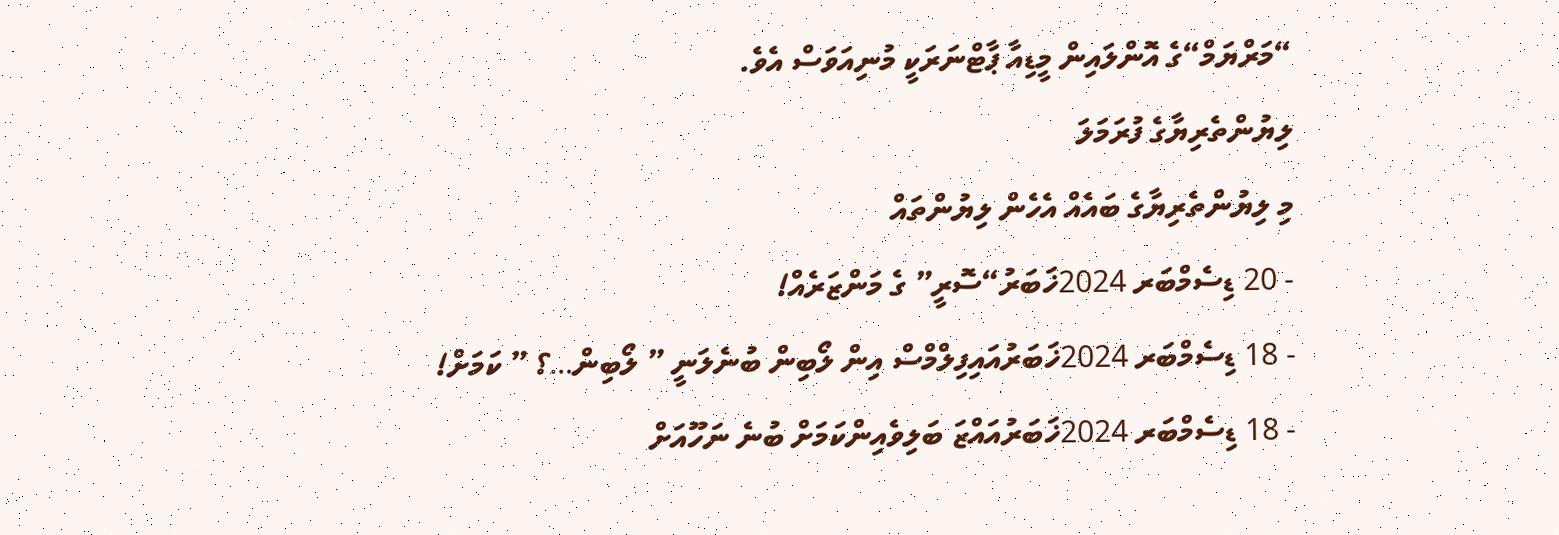“މަރްޔަމް“ގެ އޮންލައިން މީޑިއާ ޕާޓްނަރަކީ މުނިއަވަސް އެވެ.
ލިޔުންތެރިޔާގެ ފުރަމަލަ
މި ލިޔުންތެރިޔާގެ ބައެއް އެހެން ލިޔުންތައް
- 20 ޑިސެމްބަރ 2024ޚަބަރު“ސޮރީ” ގެ މަންޒަރެއް!
- 18 ޑިސެމްބަރ 2024ޚަބަރުއައިފިލްމްސް އިން ލޯބިން ބުނެލަނީ ” ލޯބިން…؟ ” ކަމަށް!
- 18 ޑިސެމްބަރ 2024ޚަބަރުއައްޒަ ބަލިވެއިންކަމަށް ބުނެ ނަހޫއަށް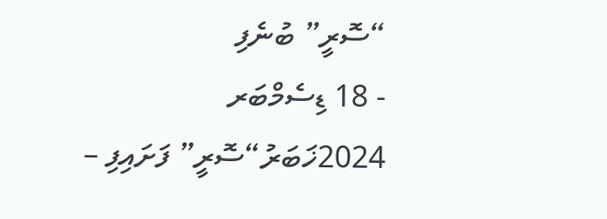“ސޮރީ” ބުނެފި
- 18 ޑިސެމްބަރ 2024ޚަބަރު“ސޮރީ” ފަށައިފި –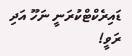ޑައިރެކްޓްކުރަނީ ނަހޫ އަދި ރަވީ!